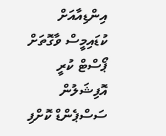އިންޑިއާއަށް ކުޑައިމީސް ވާގޮތަށް ޕޯސްޓް ކުރީ އޮފިޝަލުން ސަސްޕެންޑް ކޮށްފި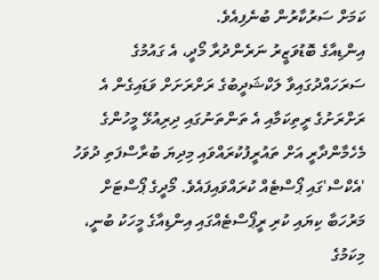ކަމަށް ސަރުކާރުން ބުނެފިއެވެ.
އިންޑިއާގެ ބޮޑުވަޒީރު ނަރެންދުރާ މޯދީ، އެ ގައުމުގެ ސަރަހައްދުގައިވާ ލަކްޝަދީބުގެ ރަށްރަށަށް ވަޑައިގެން އެ ރަށްރަށުގެ ރީތިކަމާއި އެ ތަންތަނުގައި ދިރިއުޅޭ މީހުންގެ މެހެމާންދާރީ އަށް ތައުރީފުކުރައްވައި މިދިޔަ ބުރާސްފަތި ދުވަހު 'އެކްސް'ގައި ޕޯސްޓެއް ކުރައްވައިފައެވެ. މޯދީގެ ޕޯސްޓަށް މަރުހަބާ ކިޔައި ކުރި ރީޕޯސްޓެއްގައި އިންޑިއާގެ މީހަކު ބުނީ، މިކަމުގެ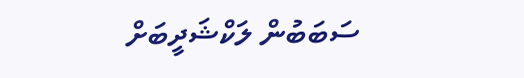ސަބަބުން ލަކްޝަދީބަށް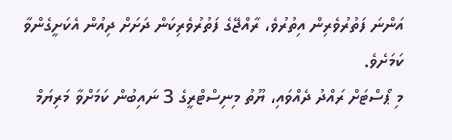އަންނަ ފަތުރުވެރިން އިތުރުވެ، ރާއްޖޭގެ ފަތުރުވެރިކަން ދަށަށް ދިއުން އެކަށީގެންވާ ކަމަށެވެ.
މި ޕޯސްޓަށް ރައްދު ދެއްވައި، ޔޫތު މިނިސްޓްރީގެ 3 ނައިބުން ކަމަށްވާ މަރިޔަމް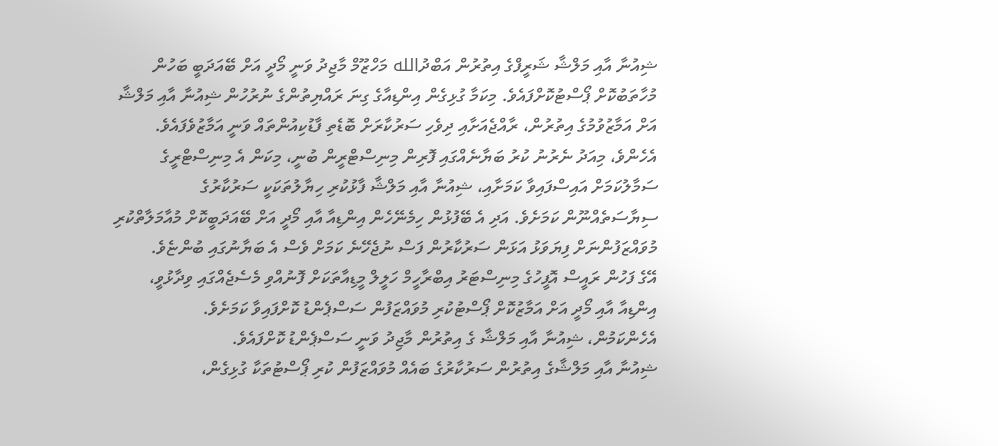ޝިއުނާ އާއި މަލްޝާ ޝަރީފްގެ އިތުރުން އަބްދުالله މަހްޒޫމް މާޖިދު ވަނީ މޯދީ އަށް ބޭއަދަބީ ބަހުން މުހާތަބުކޮށް ޕޯސްޓުކޮށްފައެވެ. މިކަމާ ގުޅިގެން އިންޑިއާގެ ގިނަ ރައްޔިތުންގެ ނުރުހުން ޝިއުނާ އާއި މަލްޝާ އަށް އަމާޒުވުމުގެ އިތުރުން، ރާއްޖެއަށާއި ދިވެހި ސަރުކާރަށް ބޮޑެތި ފާޑުކިއުންތައް ވަނީ އަމާޒުވެފައެވެ.
އެހެންވެ، މިއަދު ނެރުނު ކުރު ބަޔާނެއްގައި ފޮރިން މިނިސްޓްރީން ބުނީ، މިކަން އެ މިނިސްޓްރީގެ ސަމާލުކަމަށް އައިސްފައިވާ ކަމަށާއި، ޝިއުނާ އާއި މަލްޝާ ފާޅުކުރި ހިޔާލުތަކަކީ ސަރުކާރުގެ ސިޔާސަތެއްނޫން ކަމަށެވެ. އަދި އެ ބޭފުޅުން ހިމެނޭހެން އިންޑިއާ އާއި މޯދީ އަށް ބޭއަދަބީކޮށް މުއާމަލާތްކުރި މުވައްޒަފުންނަށް ފިޔަވަޅު އަޅަން ސަރުކާރުން ފަސް ނުޖެހޭނެ ކަމަށް ވެސް އެ ބަޔާނުގައި ބުންޏެވެ.
އޭގެ ފަހުން ރައީސް އޮފީހުގެ މިނިސްޓަރު އިބްރާހީމް ހަލީލް މީޑިއާތަކަށް ފޮނުއްވި މެސެޖެއްގައި ވިދާޅުވީ، އިންޑިއާ އާއި މޯދީ އަށް އަމާޒުކޮށް ޕޯސްޓުކުރި މުވައްޒަފުން ސަސްޕެންޑު ކޮށްފައިވާ ކަމަށެވެ.
އެހެންކަމުން، ޝިއުނާ އާއި މަލްޝާ ގެ އިތުރުން މާޖިދު ވަނީ ސަސްޕެންޑު ކޮށްފައެވެ.
ޝިއުނާ އާއި މަލްޝާގެ އިތުރުން ސަރުކާރުގެ ބައެއް މުވައްޒަފުން ކުރި ޕޯސްޓުތަކާ ގުޅިގެން،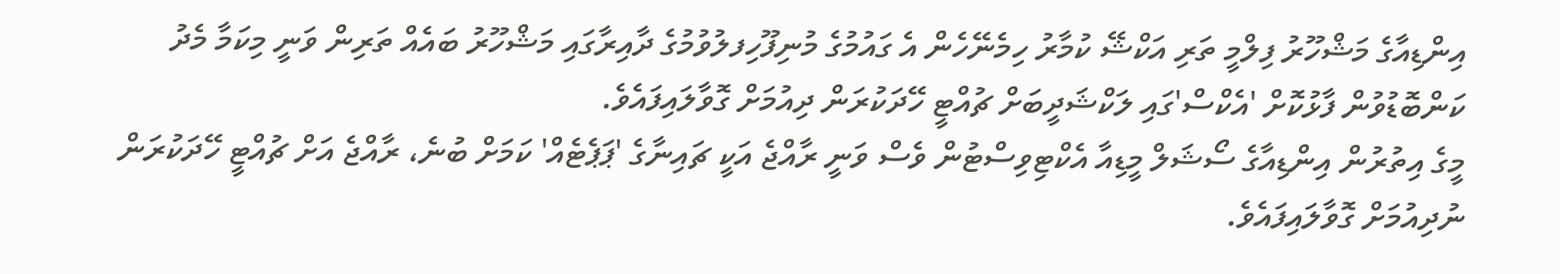އިންޑިއާގެ މަޝްހޫރު ފިލްމީ ތަރި އަކްޝޭ ކުމާރު ހިމެނޭހެން އެ ގައުމުގެ މުނިފޫހިފލުވުމުގެ ދާއިރާގައި މަޝްހޫރު ބައެއް ތަރިން ވަނީ މިކަމާ މެދު ކަންބޮޑުވުން ފާޅުކޮށް 'އެކްސް'ގައި ލަކްޝަދީބަށް ޗުއްޓީ ހޭދަކުރަން ދިއުމަށް ގޮވާލައިފައެވެ.
މީގެ އިތުރުން އިންޑިއާގެ ސޯޝަލް މީޑިއާ އެކްޓިވިސްޓުން ވެސް ވަނީ ރާއްޖެ އަކީ ޗައިނާގެ 'ޕަޕެޓެއް' ކަމަށް ބުނެ، ރާއްޖެ އަށް ޗުއްޓީ ހޭދަކުރަން ނުދިއުމަށް ގޮވާލައިފައެވެ.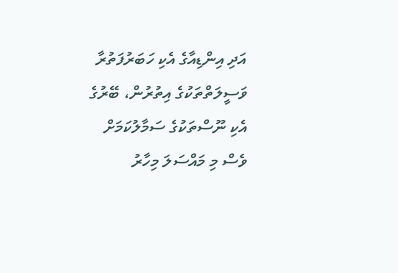އަދި އިންޑިއާގެ އެކި ހަބަރުފަތުރާ ވަސީލަތްތަކުގެ އިތުރުން، ބޭރުގެ އެކި ނޫސްތަކުގެ ސަމާލުކަމަށް ވެސް މި މައްސަލަ މިހާރު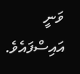ވަނީ އައިސްފައެވެ.